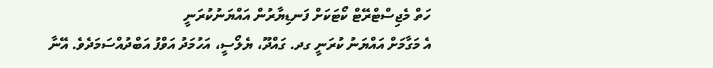ހަތް މެޖިސްޓްރޭޓް ކޯޓަކަށް ފަނޑިޔާރުން އައްޔަނުކުރަނީ
އެ މަގާމަށް އައްޔަނު ކުރަނީ ގދ. ގައްދޫ، ޔެލޯސީ، އަހުމަދު އަވްފު އަބްދުއްސަމަދެވެ. އޭނާ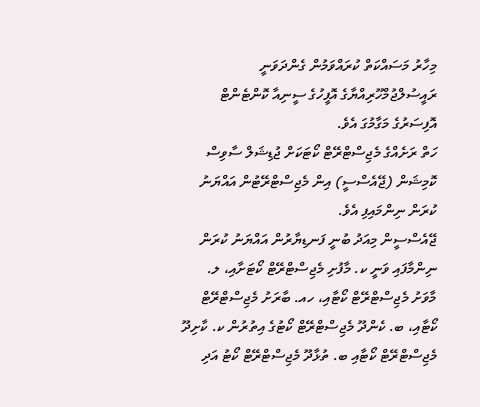މިހާރު މަސައްކަތް ކުރައްވަމުން ގެންދަވަނީ ރައީސުލްޖުމްހޫރިއްޔާގެ އޮފީހުގެ ސީނިއާ ކޮންޓެންޓް އޮފިސަރުގެ މަގާމުގަ އެވެ.
ހަތް ރަށެއްގެ މެޖިސްޓްރޭޓް ކޯޓަކަށް ޖުޑިޝަލް ސާވިސް ކޮމިޝަން (ޖޭއެސްސީ) އިން މެޖިސްޓްރޭޓުން އައްޔަނު ކުރަން ނިންމައިފި އެވެ.
ޖޭއެސްސީން މިއަދު ބުނީ ފަނޑިޔާރުން އައްޔަނު ކުރަން ނިންމާފައި ވަނީ ކ. މާފުށި މެޖިސްޓްރޭޓް ކޯޓަށާއި، ލ. މާވަށު މެޖިސްޓްރޭޓް ކޯޓާއި، ހއ. ބާރަށު މެޖިސްޓްރޭޓް ކޯޓާއި، ބ. ކެންދޫ މެޖިސްޓްރޭޓް ކޯޓުގެ އިތުރުން ކ. ކާށިދޫ މެޖިސްޓްރޭޓް ކޯޓާއި ބ. ތުޅާދޫ މެޖިސްޓްރޭޓް ކޯޓު އަދި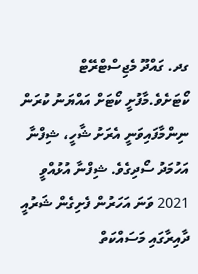ގދ. ގައްދޫ މެޖިސްޓްރޭޓް ކޯޓަށެވެ.މާފުށީ ކޯޓަށް އައްޔަނު ކުރަން ނިންމާފައިވަނީ އެރަށު ޝާހީ، ޝިފްނާ އަހުމަދު ސޯދިގެވެ. ޝިފްނާ އުޅުއްވީ 2021 ވަނަ އަހަރުން ފެށިގެން ޝަރުއީ ދާއިރާގައި މަސައްކަތް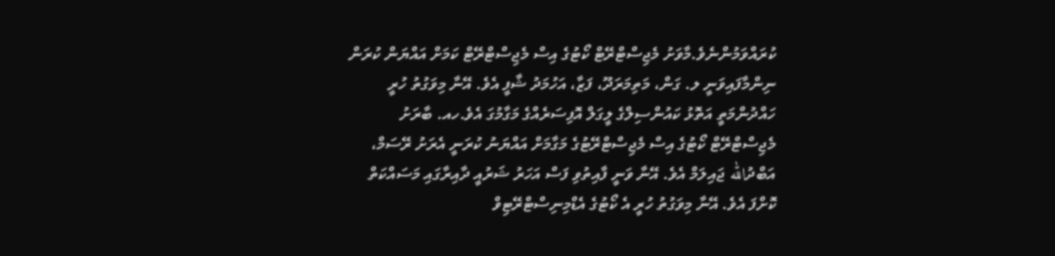ކުރައްވަމުންނެވެ.މާވަށު މެޖިސްޓްރޭޓް ކޯޓުގެ އިސް މެޖިސްޓްރޭޓް ކަމަށް އައްޔަން ކުރަން ނިންމާފައިވަނީ ލ. ގަން، މަތިމަރަދޫ، ފަޒާ، އަހުމަދު ޝާފީ އެވެ. އޭނާ މިވަގުތު ހުރީ ހައްދުންމަތީ އަތޮޅު ކައުންސިލްގެ ލީގަލް އޮފިސަރެއްގެ މަގާމުގަ އެވެ.ހއ. ބާރަށު މެޖިސްޓްރޭޓް ކޯޓުގެ އިސް މެޖިސްޓްރޭޓުގެ މަގާމަށް އައްޔަނު ކުރަނީ އެރަށު ރޭސަމް، އަބްދުالله ޖައިލަމް އެވެ. އޭނާ ވަނީ ފާއިތުވި ފަސް އަހަރު ޝަރުއީ ދާއިރާގައި މަސައްކަތް ކޮށްފަ އެވެ. އޭނާ މިވަގުތު ހުރީ އެ ކޯޓުގެ އެޑްމިނިސްޓްރޭޓިވް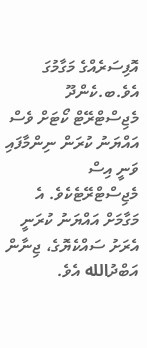އޮފިސަރެއްގެ މަގާމުގަ އެވެ.ބ.ކެންދޫ މެޖިސްޓްރޭޓް ކޯޓަށް ވެސް އައްޔަނު ކުރަން ނިންމާފައި ވަނީ އިސް މެޖިސްޓްރޭޓެކެވެ. އެ މަގާމަށް އައްޔަނު ކުރަނީ އެރަށު ސައްކެޔޮގެ، ޖިނާން އަބްދުالله އެވެ.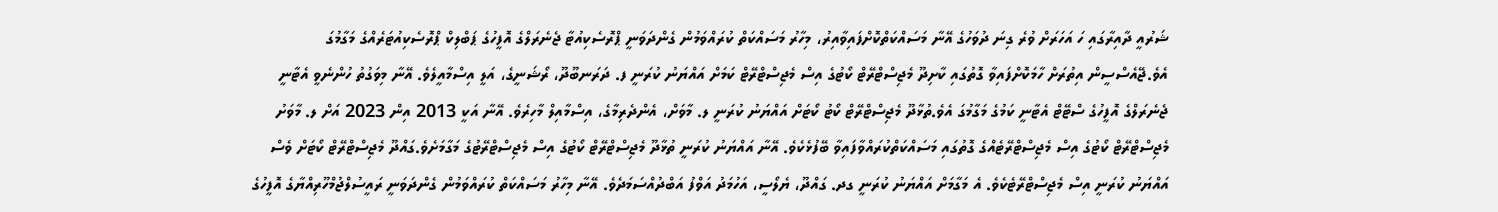ޝަރުއީ ދާއިރާގައި ހަ އަހަރަށް ވުރެ ގިނަ ދުވަހުގެ އޭނާ މަސައްކަތްކޮށްފައިވާއިރު، މިހާރު މަސައްކަތް ކުރައްވަމުން ގެންދަވަނީ ޕްރޮސެކިއުޓާ ޖެނެރަލްގެ އޮފީހުގެ ޕަބްލިކް ޕްރޮސެކިއުޓަރެއްގެ މަގާމުގަ އެވެ.ޖޭއެސްސީން އިތުރަށް ހާމަކޮށްފައިވާ ގޮތުގައި ކާށިދޫ މެޖިސްޓްރޭޓް ކޯޓުގެ އިސް މެޖިސްޓްރޭޓް ކަމަށް އައްޔަނު ކުރަނީ ފ. ދަރަނބޫދޫ، ރޯޝަނީގެ، އަލީ އިސްމާއީލެވެ. އޭނާ މިވަގުތު ހުންނެވީ އެޓާނީ ޖެނެރަލްގެ އޮފީހުގެ ސްޓޭޓް އެޓާނީ ކަމުގެ މަގާމުގަ އެވެ.ތުޅާދޫ މެޖިސްޓްރޭޓް ކޯޓު ކޯޓަށް އައްޔަނު ކުރަނީ ލ. މާވަށް، އެންދެރިމާގެ، އިސްމާއިލް މާހިރެވެ. އޭނާ އަކީ 2013 އިން 2023 އަށް ލ. މާވަށު މެޖިސްޓްރޭޓް ކޯޓުގެ އިސް މެޖިސްޓްރޭޓެއްގެ ގޮތުގައި މަސައްކަތްކުރައްވާފައިވާ ބޭފުޅެކެވެ. އޭނާ އައްޔަނު ކުރަނީ ތުޅާދޫ މެޖިސްޓްރޭޓް ކޯޓުގެ އިސް މެޖިސްޓްރޭޓުގެ މަގާމަށެވެ.ގައްދޫ މެޖިސްޓްރޭޓް ކޯޓަށް ވެސް އައްޔަނު ކުރަނީ އިސް މެޖިސްޓްރޭޓެކެވެ. އެ މަގާމަށް އައްޔަނު ކުރަނީ ގދ. ގައްދޫ، ޔެލޯސީ، އަހުމަދު އަވްފު އަބްދުއްސަމަދެވެ. އޭނާ މިހާރު މަސައްކަތް ކުރައްވަމުން ގެންދަވަނީ ރައީސުލްޖުމްހޫރިއްޔާގެ އޮފީހުގެ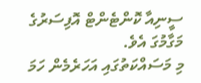ސީނިއާ ކޮންޓެންޓް އޮފިސަރުގެ މަގާމުގަ އެވެ.
މި މަސައްކަތުގައި އަހަރެމެން ހަމަ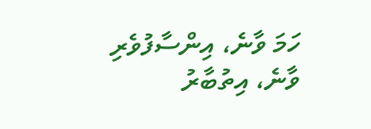ހަމަ ވާނެ، އިންސާފުވެރި ވާނެ، އިތުބާރު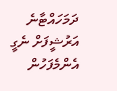ދަމަހައްޓާނެ
އަރުޝީފަށް ނެގީ
އެންމެފަހުން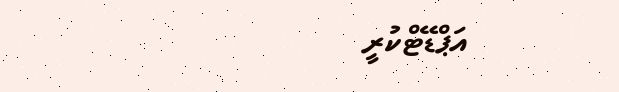އަޕްޑޭޓްކުރީ